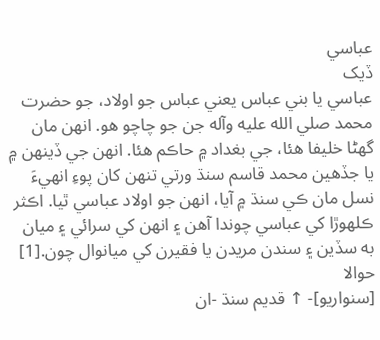عباسي
ڏيک
عباسي يا بني عباس يعني عباس جو اولاد، جو حضرت محمد صلي الله عليه وآله جن جو چاچو ھو. انھن مان گھڻا خليفا ھئا، جي بغداد ۾ حاڪم ھئا. انھن جي ڏينھن ۾ يا جڏھين محمد قاسم سنڌ ورتي تنھن کان پوءِ انھيءَ نسل مان ڪي سنڌ ۾ آيا، انھن جو اولاد عباسي ٿيا. اڪثر ڪلھوڙا کي عباسي چوندا آھن ۽ انھن کي سرائي ۽ ميان به سڏين ۽ سندن مريدن يا فقيرن کي ميانوال چون.[1]
حوالا
[سنواريو]- ↑ قديم سنڌ -ان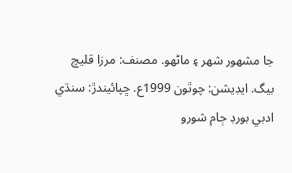جا مشهور شهر ۽ ماڻهو. مصنف: مرزا قليچ بيگ. ايڊيشن: چوٿون 1999ع. ڇپائيندڙ: سنڌي ادبي بورڊ ڄام شورو